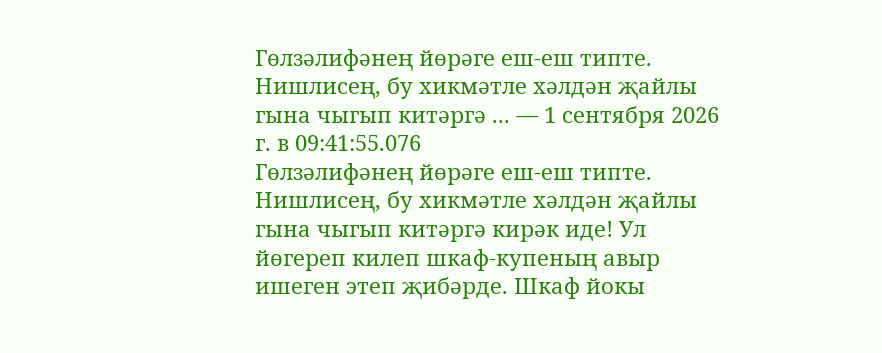Гөлзәлифәнең йөрәге еш-еш типте. Нишлисең, бу хикмәтле хәлдән җайлы гына чыгып китәргә ... — 1 сентября 2026 г. в 09:41:55.076
Гөлзәлифәнең йөрәге еш-еш типте. Нишлисең, бу хикмәтле хәлдән җайлы гына чыгып китәргә кирәк иде! Ул йөгереп килеп шкаф-купеның авыр ишеген этеп җибәрде. Шкаф йокы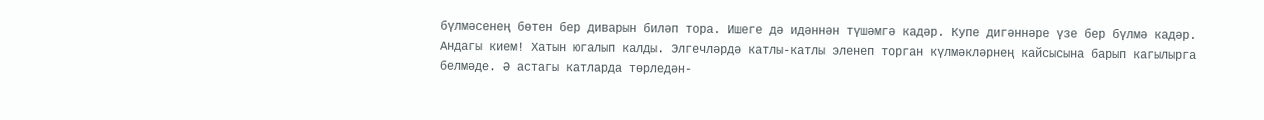бүлмәсенең бөтен бер диварын биләп тора. Ишеге дә идәннән түшәмгә кадәр. Купе дигәннәре үзе бер бүлмә кадәр. Андагы кием! Хатын югалып калды. Элгечләрдә катлы-катлы эленеп торган күлмәкләрнең кайсысына барып кагылырга белмәде. Ә астагы катларда төрледән-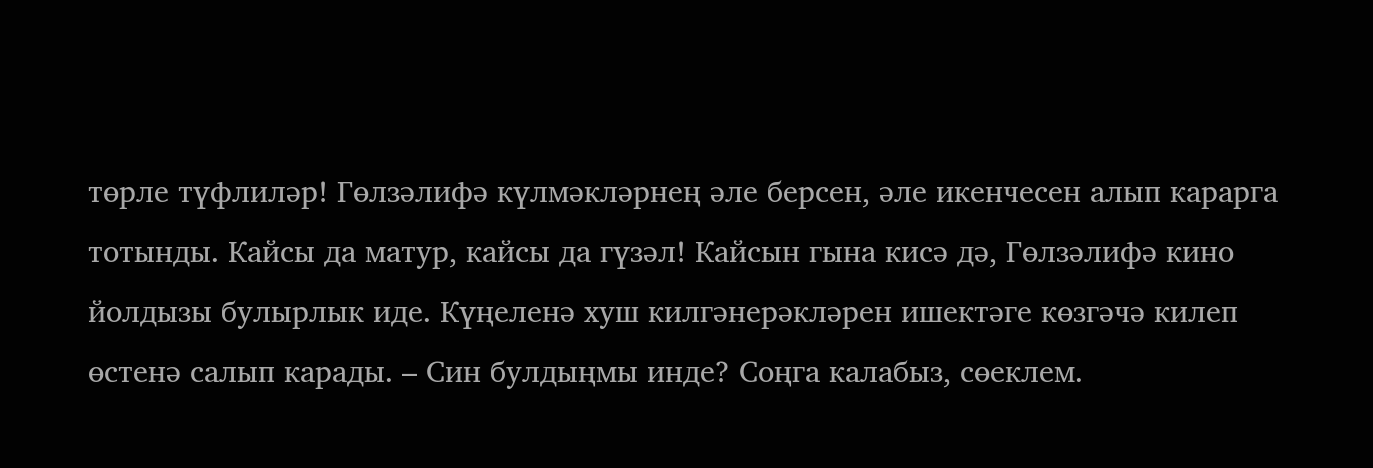төрле түфлиләр! Гөлзәлифә күлмәкләрнең әле берсен, әле икенчесен алып карарга тотынды. Кайсы да матур, кайсы да гүзәл! Кайсын гына кисә дә, Гөлзәлифә кино йолдызы булырлык иде. Күңеленә хуш килгәнерәкләрен ишектәге көзгәчә килеп өстенә салып карады. – Син булдыңмы инде? Соңга калабыз, сөеклем.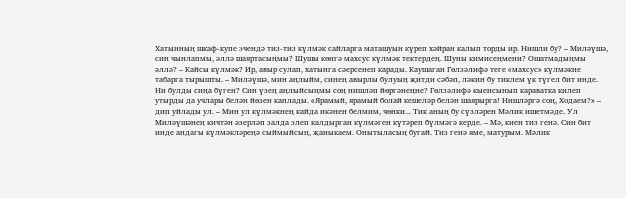Хатынның шкаф-купе эчендә тиз-тиз күлмәк сайларга маташуын күреп хәйран калып торды ир. Нишли бу? – Миләүшә, син чынлапмы, әллә шаяртасыңмы? Шушы көнгә махсус күлмәк тектердең. Шуны кимисеңмени? Ошатмадыңмы әллә? – Кайсы күлмәк? Ир, авыр сулап, хатынга сәерсенеп карады. Каушаган Гөлзәлифә теге «махсус» күлмәкне табарга тырышты. – Миләүшә, мин аңлыйм, синең авырлы булуың җитди сәбәп, ләкин бу тиклем үк түгел бит инде. Ни булды сиңа бүген? Син үзең аңлыйсыңмы соң нишләп йөргәнеңне? Гөлзәлифә кыенсынып караватка килеп утырды да учлары белән йөзен каплады. «Ярамый, ярамый болай кешеләр белән шаярырга! Нишләргә соң, Ходаем?» – дип уйлады ул. – Мин ул күлмәкнең кайда икәнен белмим, чөнки... Тик аның бу сүзләрен Мәлик ишетмәде. Ул Миләүшәнең кичтән әзерләп залда элеп калдырган күлмәген күтәреп бүлмәгә керде. – Мә, киен тиз генә. Син бит инде андагы күлмәкләреңә сыймыйсың, җаныкаем. Онытыласың бугай. Тиз генә яме, матурым. Мәлик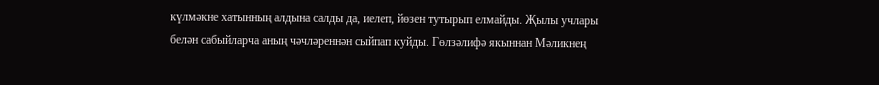күлмәкне хатынның алдына салды да, иелеп, йөзен тутырып елмайды. Җылы учлары белән сабыйларча аның чәчләреннән сыйпап куйды. Гөлзәлифә якыннан Мәликнең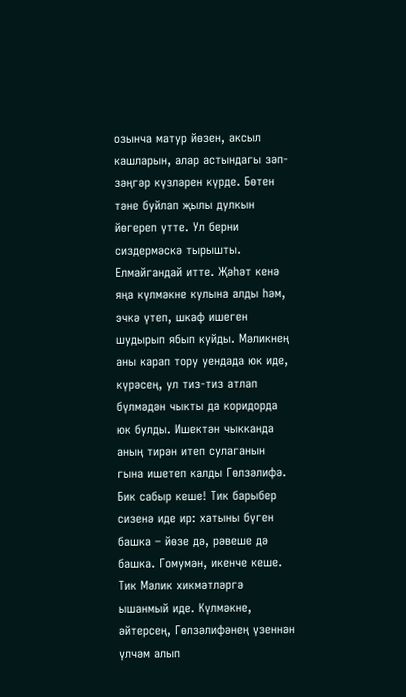озынча матур йөзен, аксыл кашларын, алар астындагы зәп-зәңгәр күзләрен күрде. Бөтен тәне буйлап җылы дулкын йөгереп үтте. Ул берни сиздермәскә тырышты. Елмайгандай итте. Җәһәт кенә яңа күлмәкне кулына алды һәм, эчкә үтеп, шкаф ишеген шудырып ябып куйды. Мәликнең аны карап тору уендада юк иде, күрәсең, ул тиз-тиз атлап бүлмәдән чыкты да коридорда юк булды. Ишектән чыкканда аның тирән итеп сулаганын гына ишетеп калды Гөлзәлифә. Бик сабыр кеше! Тик барыбер сизенә иде ир: хатыны бүген башка – йөзе дә, рәвеше дә башка. Гомумән, икенче кеше. Тик Мәлик хикмәтләргә ышанмый иде. Күлмәкне, әйтерсең, Гөлзәлифәнең үзеннән үлчәм алып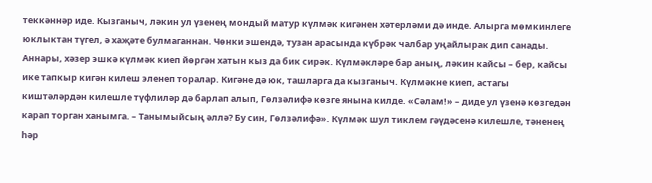теккәннәр иде. Кызганыч, ләкин ул үзенең мондый матур күлмәк кигәнен хәтерләми дә инде. Алырга мөмкинлеге юклыктан түгел, ә хаҗәте булмаганнан. Чөнки эшендә, тузан арасында күбрәк чалбар уңайлырак дип санады. Аннары, хәзер эшкә күлмәк киеп йөргән хатын кыз да бик сирәк. Күлмәкләре бар аның, ләкин кайсы – бер, кайсы ике тапкыр кигән килеш эленеп торалар. Кигәне дә юк, ташларга да кызганыч. Күлмәкне киеп, астагы киштәләрдән килешле түфлиләр дә барлап алып, Гөлзәлифә көзге янына килде. «Сәлам!» – диде ул үзенә көзгедән карап торган ханымга. – Танымыйсың әллә? Бу син, Гөлзәлифә». Күлмәк шул тиклем гәүдәсенә килешле, тәненең һәр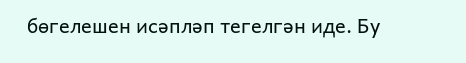бөгелешен исәпләп тегелгән иде. Бу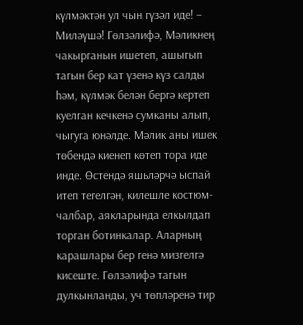күлмәктән ул чын гүзәл иде! – Миләүшә! Гөлзәлифә, Мәликнең чакырганын ишетеп, ашыгып тагын бер кат үзенә күз салды һәм, күлмәк белән бергә кертеп куелган кечкенә сумканы алып, чыгуга юнәлде. Мәлик аны ишек төбендә киенеп көтеп тора иде инде. Өстендә яшьләрчә ыспай итеп тегелгән, килешле костюм-чалбар, аякларында елкылдап торган ботинкалар. Аларның карашлары бер генә мизгелгә кисеште. Гөлзәлифә тагын дулкынланды, уч төпләренә тир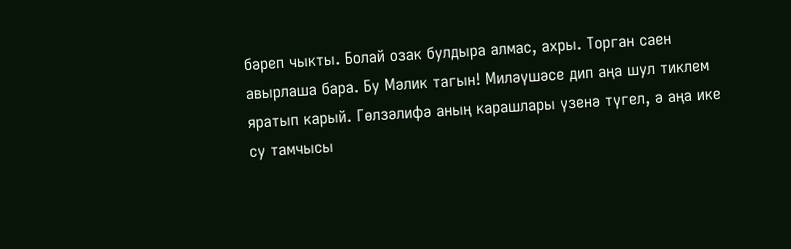бәреп чыкты. Болай озак булдыра алмас, ахры. Торган саен авырлаша бара. Бу Мәлик тагын! Миләүшәсе дип аңа шул тиклем яратып карый. Гөлзәлифә аның карашлары үзенә түгел, ә аңа ике су тамчысы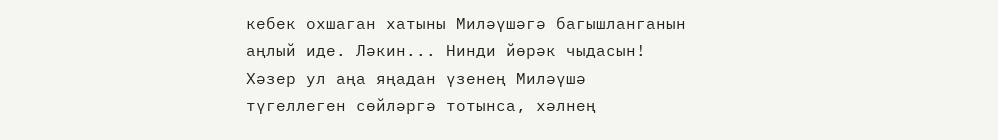кебек охшаган хатыны Миләүшәгә багышланганын аңлый иде. Ләкин... Нинди йөрәк чыдасын! Хәзер ул аңа яңадан үзенең Миләүшә түгеллеген сөйләргә тотынса, хәлнең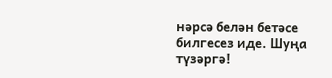нәрсә белән бетәсе билгесез иде. Шуңа түзәргә!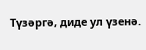Түзәргә, диде ул үзенә.